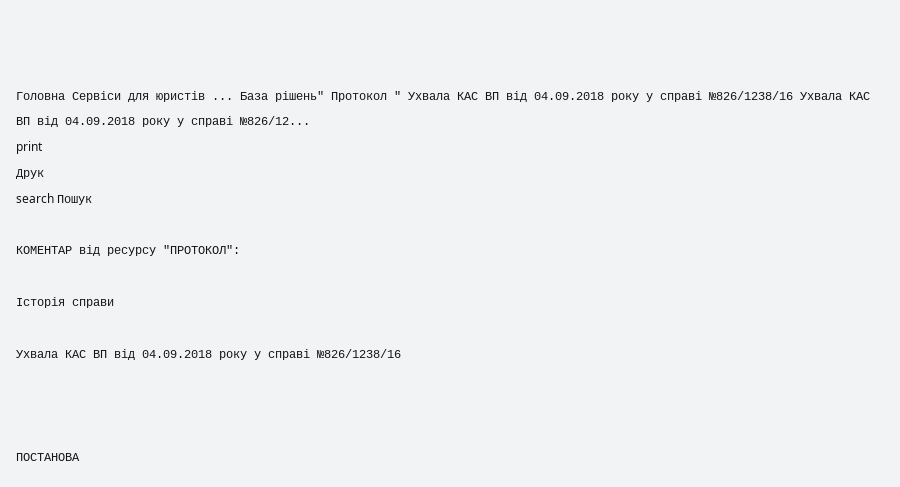Головна Сервіси для юристів ... База рішень" Протокол " Ухвала КАС ВП від 04.09.2018 року у справі №826/1238/16 Ухвала КАС ВП від 04.09.2018 року у справі №826/12...
print
Друк
search Пошук

КОМЕНТАР від ресурсу "ПРОТОКОЛ":

Історія справи

Ухвала КАС ВП від 04.09.2018 року у справі №826/1238/16



ПОСТАНОВА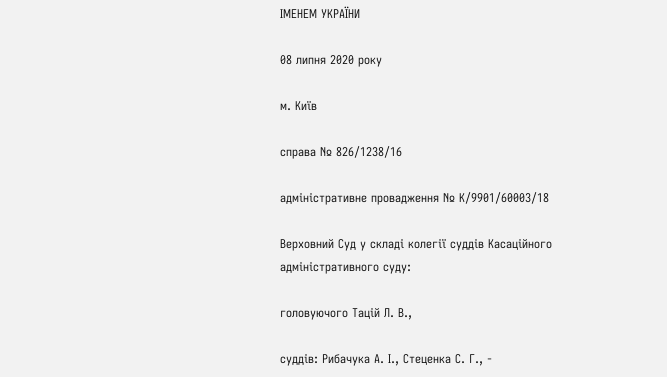ІМЕНЕМ УКРАЇНИ

08 липня 2020 року

м. Київ

справа № 826/1238/16

адміністративне провадження № К/9901/60003/18

Верховний Суд у складі колегії суддів Касаційного адміністративного суду:

головуючого Тацій Л. В.,

суддів: Рибачука А. І., Стеценка С. Г., -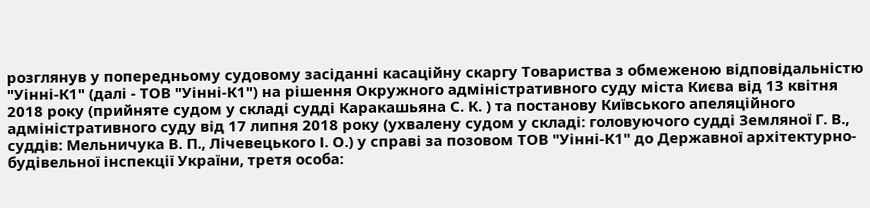розглянув у попередньому судовому засіданні касаційну скаргу Товариства з обмеженою відповідальністю "Уінні-К1" (далі - ТОВ "Уінні-К1") на рішення Окружного адміністративного суду міста Києва від 13 квітня 2018 року (прийняте судом у складі судді Каракашьяна С. К. ) та постанову Київського апеляційного адміністративного суду від 17 липня 2018 року (ухвалену судом у складі: головуючого судді Земляної Г. В., суддів: Мельничука В. П., Лічевецького І. О.) у справі за позовом ТОВ "Уінні-К1" до Державної архітектурно-будівельної інспекції України, третя особа: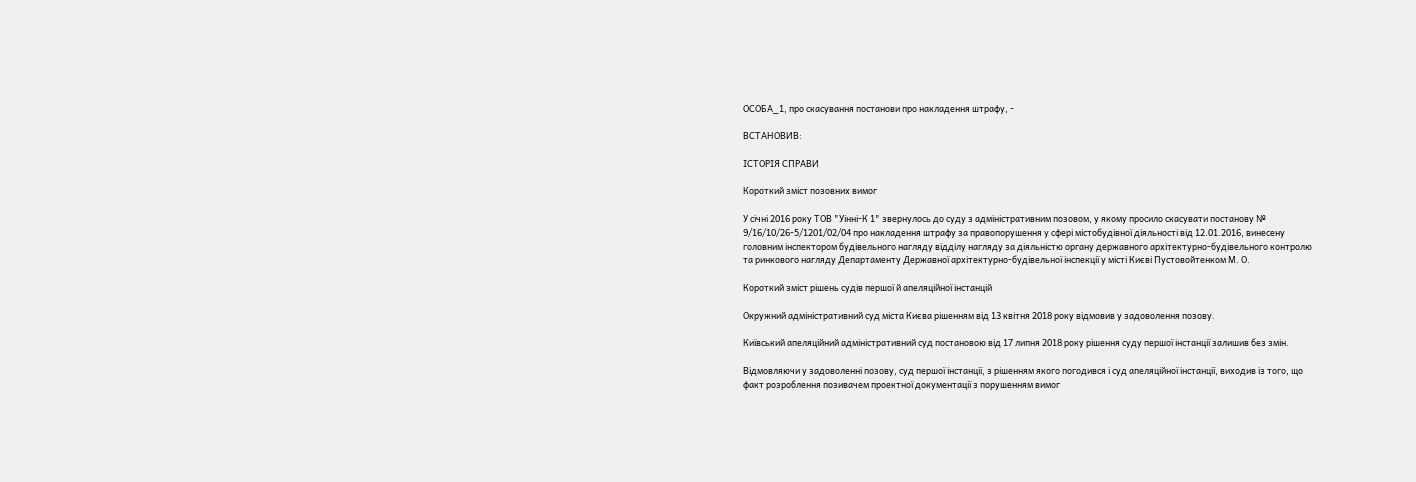ОСОБА_1, про скасування постанови про накладення штрафу, -

ВСТАНОВИВ:

ІСТОРІЯ СПРАВИ

Короткий зміст позовних вимог

У січні 2016 року ТОВ "Уінні-К 1" звернулось до суду з адміністративним позовом, у якому просило скасувати постанову № 9/16/10/26-5/1201/02/04 про накладення штрафу за правопорушення у сфері містобудівної діяльності від 12.01.2016, винесену головним інспектором будівельного нагляду відділу нагляду за діяльністю органу державного архітектурно-будівельного контролю та ринкового нагляду Департаменту Державної архітектурно-будівельної інспекції у місті Києві Пустовойтенком М. О.

Короткий зміст рішень судів першої й апеляційної інстанцій

Окружний адміністративний суд міста Києва рішенням від 13 квітня 2018 року відмовив у задоволення позову.

Київський апеляційний адміністративний суд постановою від 17 липня 2018 року рішення суду першої інстанції залишив без змін.

Відмовляючи у задоволенні позову, суд першої інстанції, з рішенням якого погодився і суд апеляційної інстанції, виходив із того, що факт розроблення позивачем проектної документації з порушенням вимог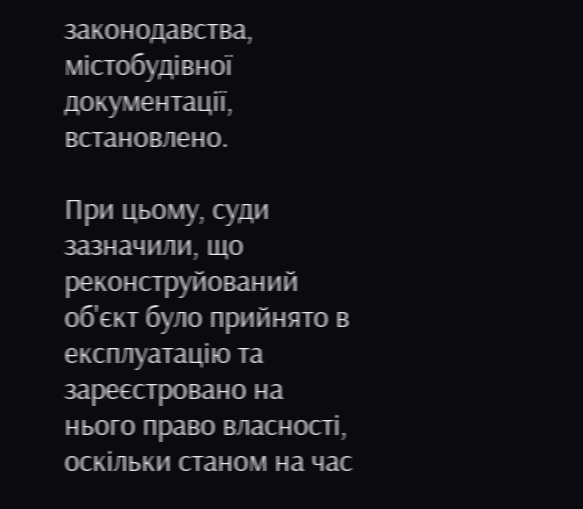законодавства, містобудівної документації, встановлено.

При цьому, суди зазначили, що реконструйований об'єкт було прийнято в експлуатацію та зареєстровано на нього право власності, оскільки станом на час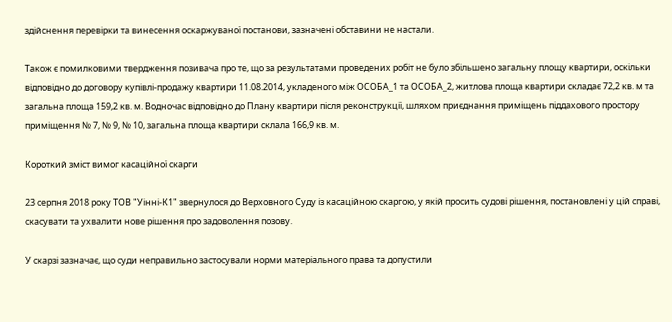здійснення перевірки та винесення оскаржуваної постанови, зазначені обставини не настали.

Також є помилковими твердження позивача про те, що за результатами проведених робіт не було збільшено загальну площу квартири, оскільки відповідно до договору купівлі-продажу квартири 11.08.2014, укладеного між ОСОБА_1 та ОСОБА_2, житлова площа квартири складає 72,2 кв. м та загальна площа 159,2 кв. м. Водночас відповідно до Плану квартири після реконструкції, шляхом приєднання приміщень піддахового простору приміщення № 7, № 9, № 10, загальна площа квартири склала 166,9 кв. м.

Короткий зміст вимог касаційної скарги

23 серпня 2018 року ТОВ "Уінні-К1" звернулося до Верховного Суду із касаційною скаргою, у якій просить судові рішення, постановлені у цій справі, скасувати та ухвалити нове рішення про задоволення позову.

У скарзі зазначає, що суди неправильно застосували норми матеріального права та допустили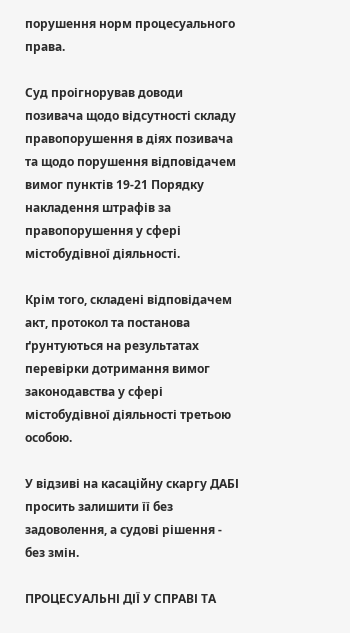порушення норм процесуального права.

Суд проігнорував доводи позивача щодо відсутності складу правопорушення в діях позивача та щодо порушення відповідачем вимог пунктів 19-21 Порядку накладення штрафів за правопорушення у сфері містобудівної діяльності.

Крім того, складені відповідачем акт, протокол та постанова ґрунтуються на результатах перевірки дотримання вимог законодавства у сфері містобудівної діяльності третьою особою.

У відзиві на касаційну скаргу ДАБІ просить залишити її без задоволення, а судові рішення - без змін.

ПРОЦЕСУАЛЬНІ ДІЇ У СПРАВІ ТА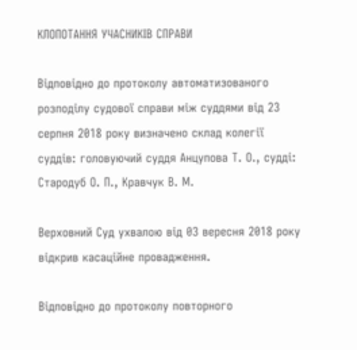КЛОПОТАННЯ УЧАСНИКІВ СПРАВИ

Відповідно до протоколу автоматизованого розподілу судової справи між суддями від 23 серпня 2018 року визначено склад колегії суддів: головуючий суддя Анцупова Т. О., судді: Стародуб О. П., Кравчук В. М.

Верховний Суд ухвалою від 03 вересня 2018 року відкрив касаційне провадження.

Відповідно до протоколу повторного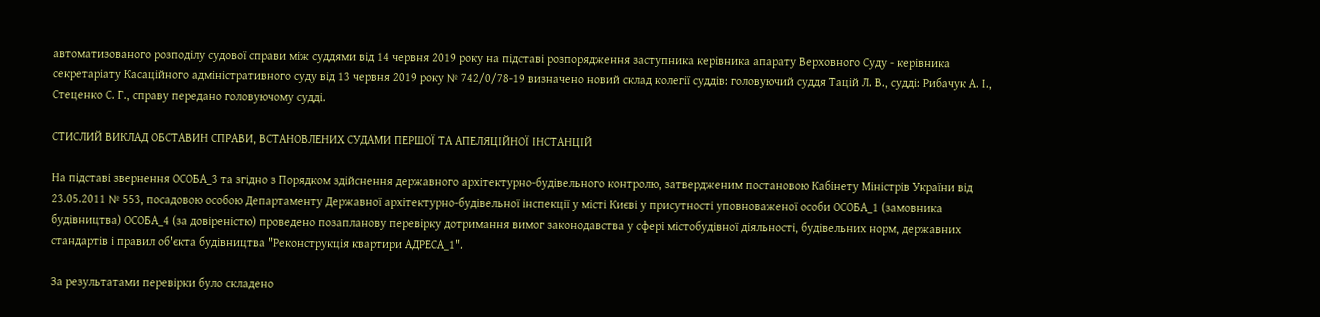автоматизованого розподілу судової справи між суддями від 14 червня 2019 року на підставі розпорядження заступника керівника апарату Верховного Суду - керівника секретаріату Касаційного адміністративного суду від 13 червня 2019 року № 742/0/78-19 визначено новий склад колегії суддів: головуючий суддя Тацій Л. В., судді: Рибачук А. І., Стеценко С. Г., справу передано головуючому судді.

СТИСЛИЙ ВИКЛАД ОБСТАВИН СПРАВИ, ВСТАНОВЛЕНИХ СУДАМИ ПЕРШОЇ ТА АПЕЛЯЦІЙНОЇ ІНСТАНЦІЙ

На підставі звернення ОСОБА_3 та згідно з Порядком здійснення державного архітектурно-будівельного контролю, затвердженим постановою Кабінету Міністрів України від 23.05.2011 № 553, посадовою особою Департаменту Державної архітектурно-будівельної інспекції у місті Києві у присутності уповноваженої особи ОСОБА_1 (замовника будівництва) ОСОБА_4 (за довіреністю) проведено позапланову перевірку дотримання вимог законодавства у сфері містобудівної діяльності, будівельних норм, державних стандартів і правил об'єкта будівництва "Реконструкція квартири АДРЕСА_1".

За результатами перевірки було складено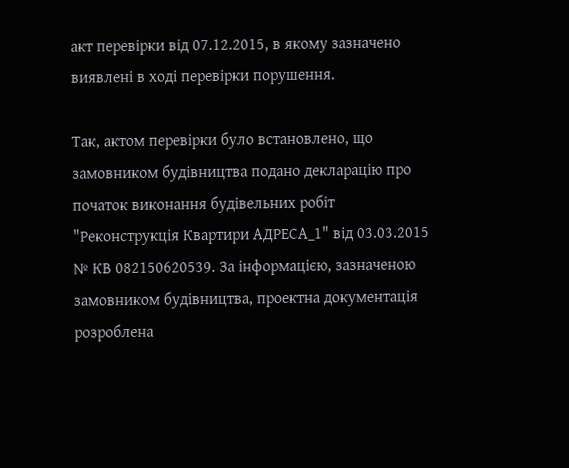акт перевірки від 07.12.2015, в якому зазначено виявлені в ході перевірки порушення.

Так, актом перевірки було встановлено, що замовником будівництва подано декларацію про початок виконання будівельних робіт "Реконструкція Квартири АДРЕСА_1" від 03.03.2015 № КВ 082150620539. За інформацією, зазначеною замовником будівництва, проектна документація розроблена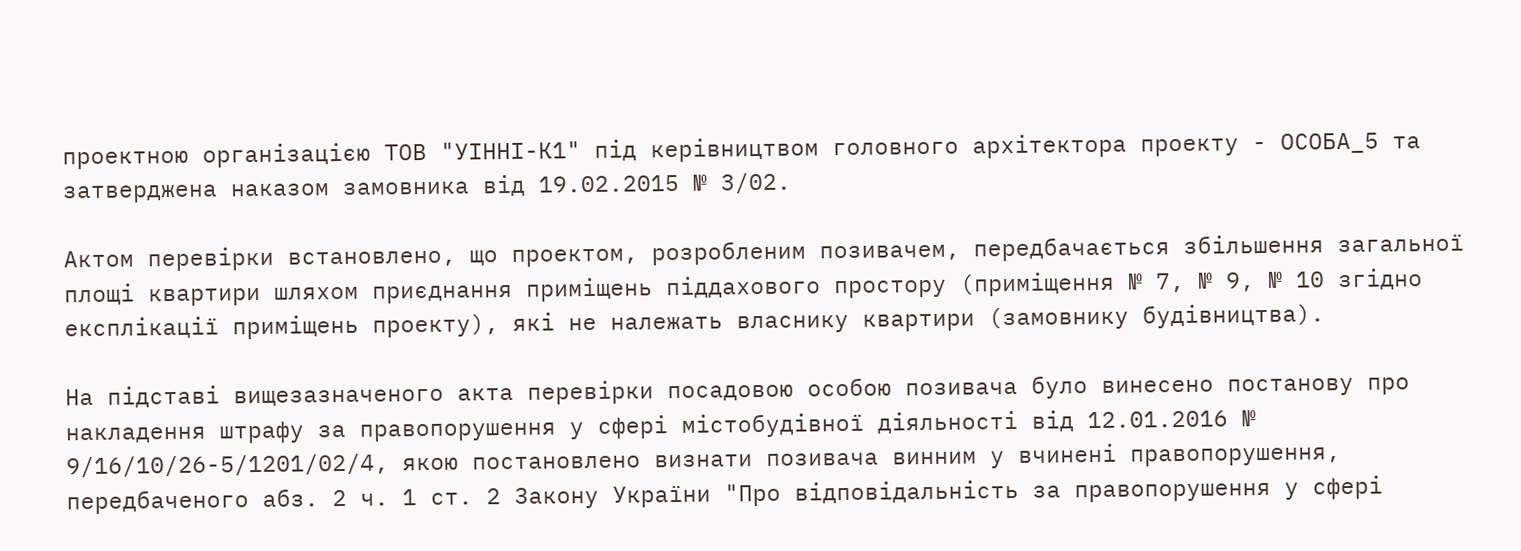проектною організацією ТОВ "УІННІ-К1" під керівництвом головного архітектора проекту - ОСОБА_5 та затверджена наказом замовника від 19.02.2015 № 3/02.

Актом перевірки встановлено, що проектом, розробленим позивачем, передбачається збільшення загальної площі квартири шляхом приєднання приміщень піддахового простору (приміщення № 7, № 9, № 10 згідно експлікації приміщень проекту), які не належать власнику квартири (замовнику будівництва).

На підставі вищезазначеного акта перевірки посадовою особою позивача було винесено постанову про накладення штрафу за правопорушення у сфері містобудівної діяльності від 12.01.2016 № 9/16/10/26-5/1201/02/4, якою постановлено визнати позивача винним у вчинені правопорушення, передбаченого абз. 2 ч. 1 ст. 2 Закону України "Про відповідальність за правопорушення у сфері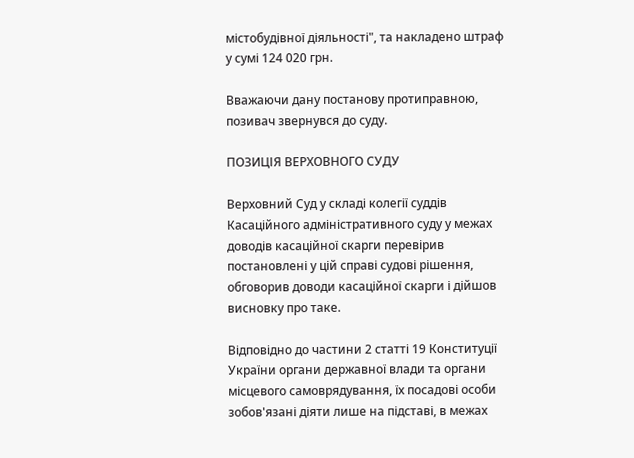містобудівної діяльності", та накладено штраф у сумі 124 020 грн.

Вважаючи дану постанову протиправною, позивач звернувся до суду.

ПОЗИЦІЯ ВЕРХОВНОГО СУДУ

Верховний Суд у складі колегії суддів Касаційного адміністративного суду у межах доводів касаційної скарги перевірив постановлені у цій справі судові рішення, обговорив доводи касаційної скарги і дійшов висновку про таке.

Відповідно до частини 2 статті 19 Конституції України органи державної влади та органи місцевого самоврядування, їх посадові особи зобов'язані діяти лише на підставі, в межах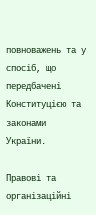повноважень та у спосіб, що передбачені Конституцією та законами України.

Правові та організаційні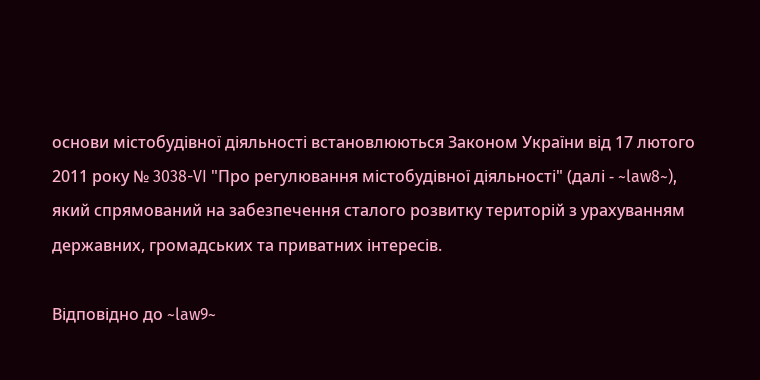основи містобудівної діяльності встановлюються Законом України від 17 лютого 2011 року № 3038-VI "Про регулювання містобудівної діяльності" (далі - ~law8~), який спрямований на забезпечення сталого розвитку територій з урахуванням державних, громадських та приватних інтересів.

Відповідно до ~law9~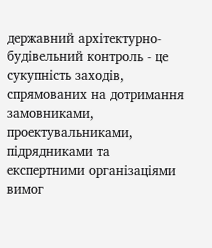державний архітектурно-будівельний контроль - це сукупність заходів, спрямованих на дотримання замовниками, проектувальниками, підрядниками та експертними організаціями вимог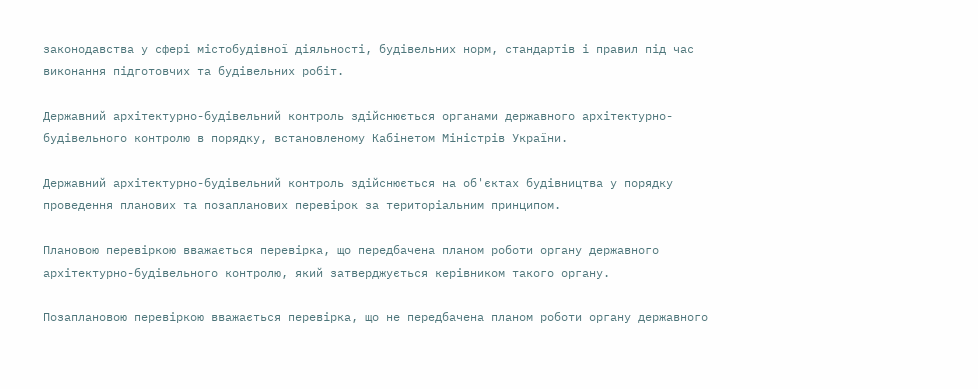законодавства у сфері містобудівної діяльності, будівельних норм, стандартів і правил під час виконання підготовчих та будівельних робіт.

Державний архітектурно-будівельний контроль здійснюється органами державного архітектурно-будівельного контролю в порядку, встановленому Кабінетом Міністрів України.

Державний архітектурно-будівельний контроль здійснюється на об'єктах будівництва у порядку проведення планових та позапланових перевірок за територіальним принципом.

Плановою перевіркою вважається перевірка, що передбачена планом роботи органу державного архітектурно-будівельного контролю, який затверджується керівником такого органу.

Позаплановою перевіркою вважається перевірка, що не передбачена планом роботи органу державного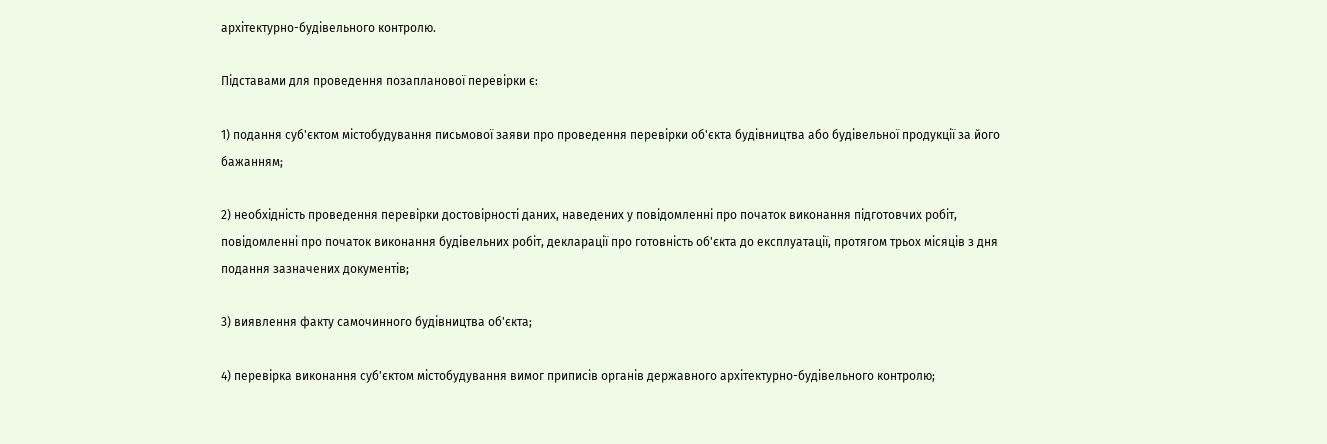архітектурно-будівельного контролю.

Підставами для проведення позапланової перевірки є:

1) подання суб'єктом містобудування письмової заяви про проведення перевірки об'єкта будівництва або будівельної продукції за його бажанням;

2) необхідність проведення перевірки достовірності даних, наведених у повідомленні про початок виконання підготовчих робіт, повідомленні про початок виконання будівельних робіт, декларації про готовність об'єкта до експлуатації, протягом трьох місяців з дня подання зазначених документів;

3) виявлення факту самочинного будівництва об'єкта;

4) перевірка виконання суб'єктом містобудування вимог приписів органів державного архітектурно-будівельного контролю;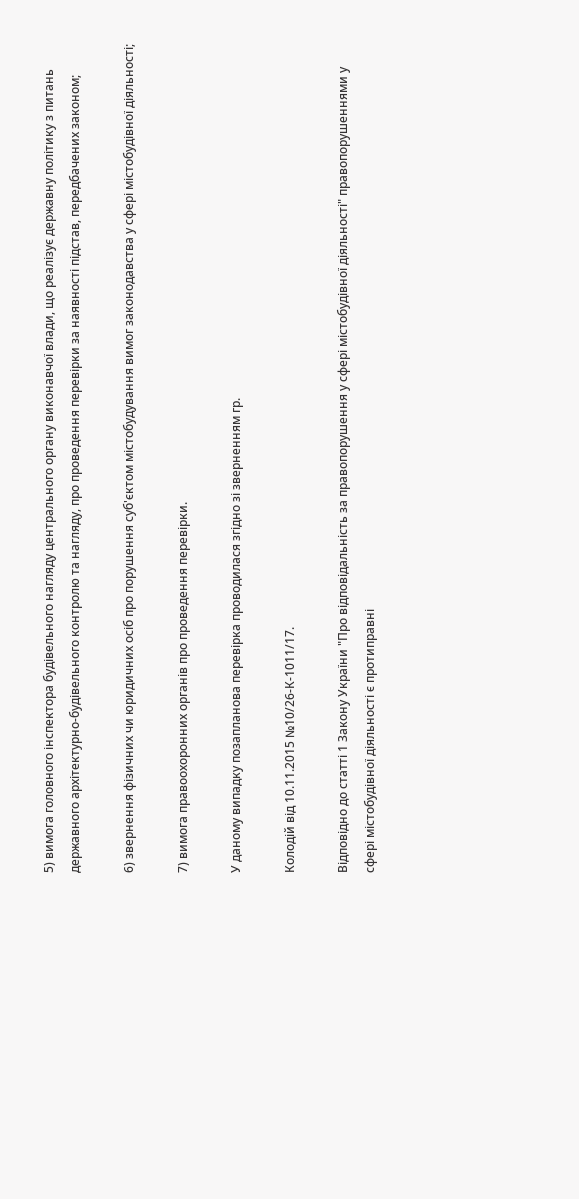5) вимога головного інспектора будівельного нагляду центрального органу виконавчої влади, що реалізує державну політику з питань державного архітектурно-будівельного контролю та нагляду, про проведення перевірки за наявності підстав, передбачених законом;

6) звернення фізичних чи юридичних осіб про порушення суб'єктом містобудування вимог законодавства у сфері містобудівної діяльності;

7) вимога правоохоронних органів про проведення перевірки.

У даному випадку позапланова перевірка проводилася згідно зі зверненням гр.

Колодій від 10.11.2015 №10/26-К-1011/17.

Відповідно до статті 1 Закону України "Про відповідальність за правопорушення у сфері містобудівної діяльності" правопорушеннями у сфері містобудівної діяльності є протиправні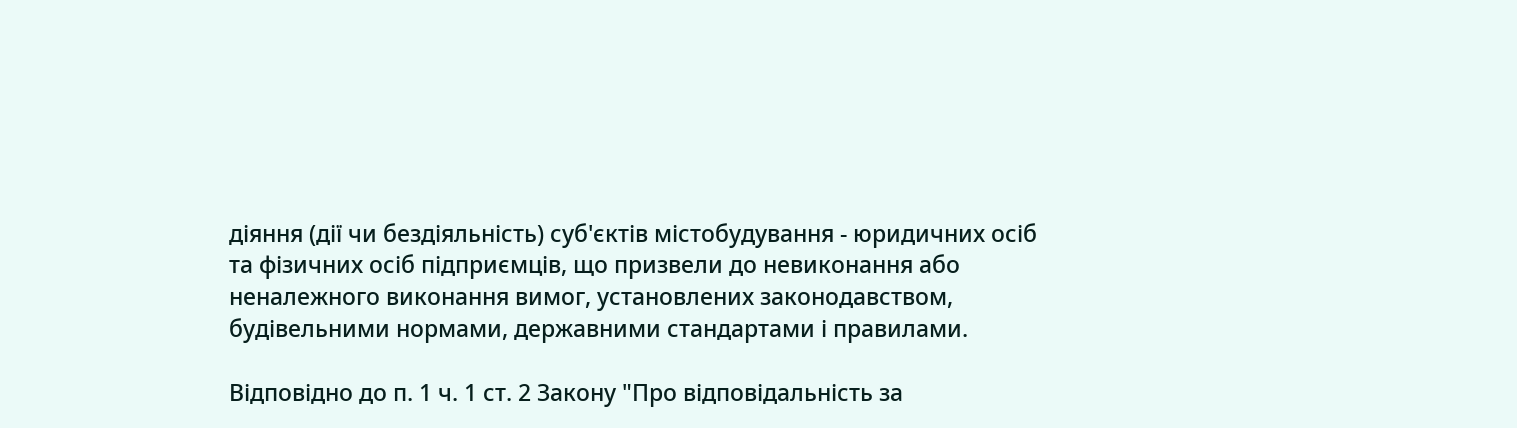діяння (дії чи бездіяльність) суб'єктів містобудування - юридичних осіб та фізичних осіб підприємців, що призвели до невиконання або неналежного виконання вимог, установлених законодавством, будівельними нормами, державними стандартами і правилами.

Відповідно до п. 1 ч. 1 ст. 2 Закону "Про відповідальність за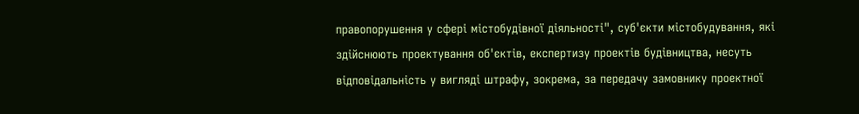правопорушення у сфері містобудівної діяльності", суб'єкти містобудування, які здійснюють проектування об'єктів, експертизу проектів будівництва, несуть відповідальність у вигляді штрафу, зокрема, за передачу замовнику проектної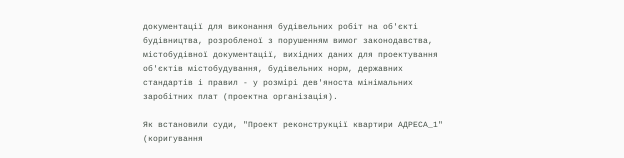документації для виконання будівельних робіт на об'єкті будівництва, розробленої з порушенням вимог законодавства, містобудівної документації, вихідних даних для проектування об'єктів містобудування, будівельних норм, державних стандартів і правил - у розмірі дев'яноста мінімальних заробітних плат (проектна організація).

Як встановили суди, "Проект реконструкції квартири АДРЕСА_1" (коригування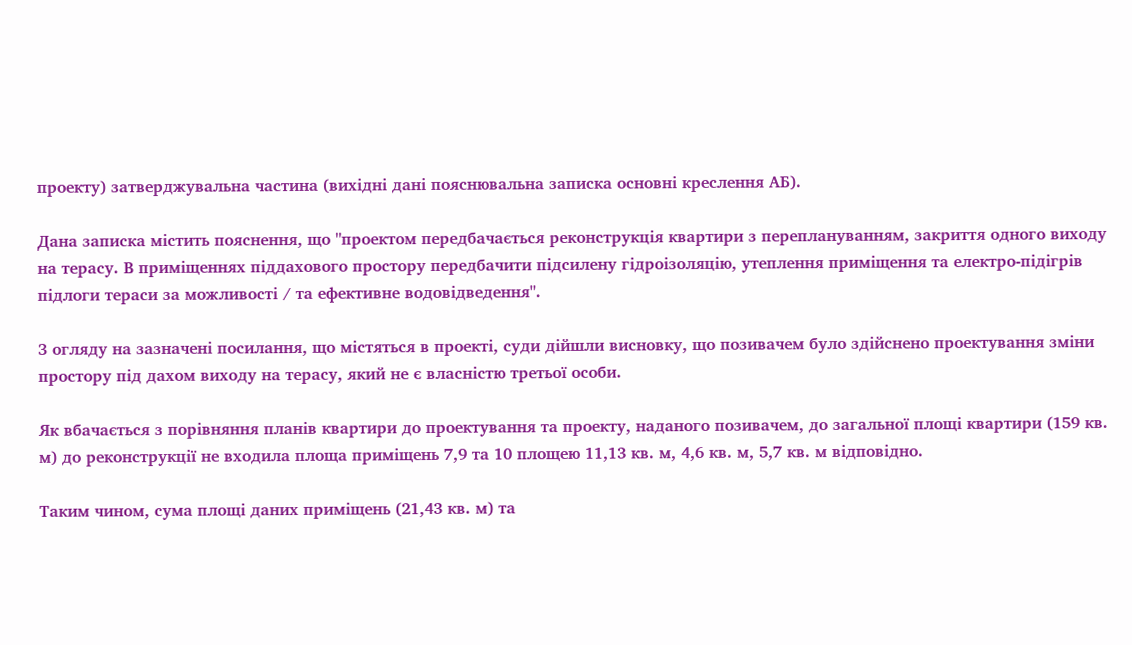проекту) затверджувальна частина (вихідні дані пояснювальна записка основні креслення АБ).

Дана записка містить пояснення, що "проектом передбачається реконструкція квартири з переплануванням, закриття одного виходу на терасу. В приміщеннях піддахового простору передбачити підсилену гідроізоляцію, утеплення приміщення та електро-підігрів підлоги тераси за можливості / та ефективне водовідведення".

З огляду на зазначені посилання, що містяться в проекті, суди дійшли висновку, що позивачем було здійснено проектування зміни простору під дахом виходу на терасу, який не є власністю третьої особи.

Як вбачається з порівняння планів квартири до проектування та проекту, наданого позивачем, до загальної площі квартири (159 кв. м) до реконструкції не входила площа приміщень 7,9 та 10 площею 11,13 кв. м, 4,6 кв. м, 5,7 кв. м відповідно.

Таким чином, сума площі даних приміщень (21,43 кв. м) та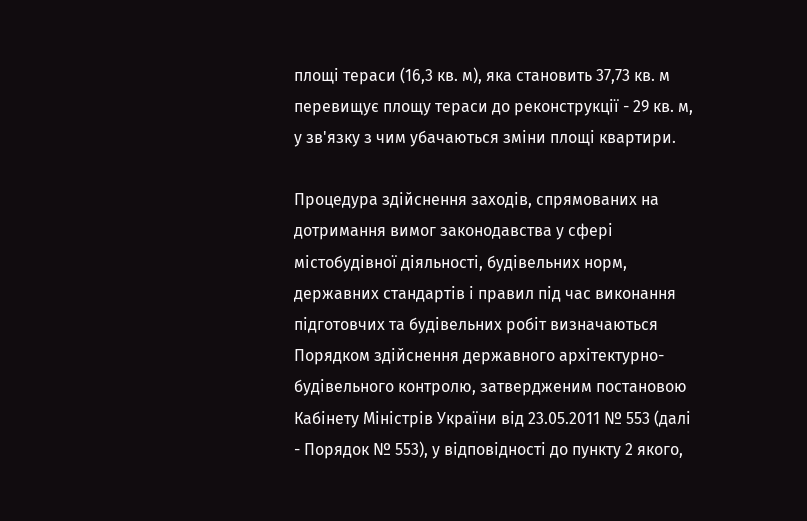площі тераси (16,3 кв. м), яка становить 37,73 кв. м перевищує площу тераси до реконструкції - 29 кв. м, у зв'язку з чим убачаються зміни площі квартири.

Процедура здійснення заходів, спрямованих на дотримання вимог законодавства у сфері містобудівної діяльності, будівельних норм, державних стандартів і правил під час виконання підготовчих та будівельних робіт визначаються Порядком здійснення державного архітектурно-будівельного контролю, затвердженим постановою Кабінету Міністрів України від 23.05.2011 № 553 (далі - Порядок № 553), у відповідності до пункту 2 якого,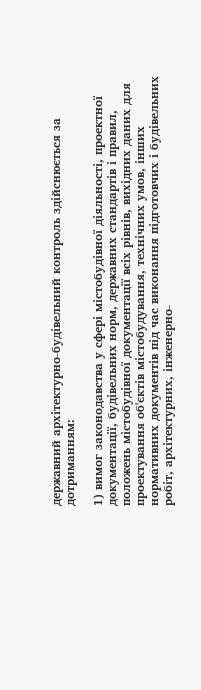державний архітектурно-будівельний контроль здійснюється за дотриманням:

1) вимог законодавства у сфері містобудівної діяльності, проектної документації, будівельних норм, державних стандартів і правил, положень містобудівної документації всіх рівнів, вихідних даних для проектування об'єктів містобудування, технічних умов, інших нормативних документів під час виконання підготовчих і будівельних робіт, архітектурних, інженерно-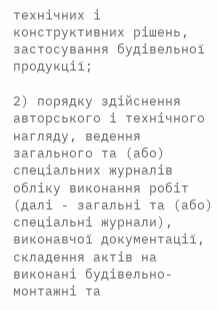технічних і конструктивних рішень, застосування будівельної продукції;

2) порядку здійснення авторського і технічного нагляду, ведення загального та (або) спеціальних журналів обліку виконання робіт (далі - загальні та (або) спеціальні журнали), виконавчої документації, складення актів на виконані будівельно-монтажні та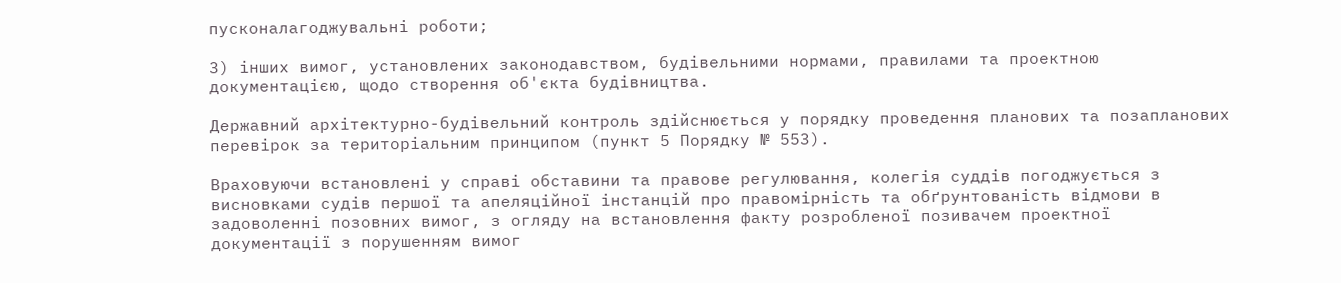пусконалагоджувальні роботи;

3) інших вимог, установлених законодавством, будівельними нормами, правилами та проектною документацією, щодо створення об'єкта будівництва.

Державний архітектурно-будівельний контроль здійснюється у порядку проведення планових та позапланових перевірок за територіальним принципом (пункт 5 Порядку № 553).

Враховуючи встановлені у справі обставини та правове регулювання, колегія суддів погоджується з висновками судів першої та апеляційної інстанцій про правомірність та обґрунтованість відмови в задоволенні позовних вимог, з огляду на встановлення факту розробленої позивачем проектної документації з порушенням вимог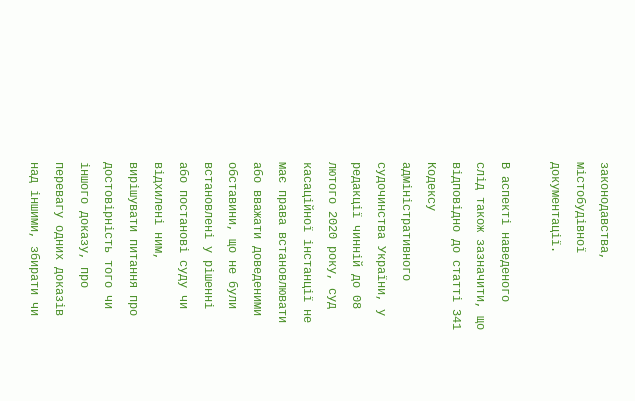законодавства, містобудівної документації.

В аспекті наведеного слід також зазначити, що відповідно до статті 341 Кодексу адміністративного судочинства України, у редакції чинній до 08 лютого 2020 року, суд касаційної інстанції не має права встановлювати або вважати доведеними обставини, що не були встановлені у рішенні або постанові суду чи відхилені ним, вирішувати питання про достовірність того чи іншого доказу, про перевагу одних доказів над іншими, збирати чи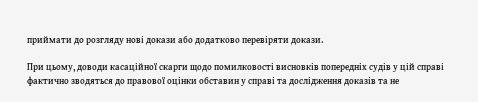приймати до розгляду нові докази або додатково перевіряти докази.

При цьому, доводи касаційної скарги щодо помилковості висновків попередніх судів у цій справі фактично зводяться до правової оцінки обставин у справі та дослідження доказів та не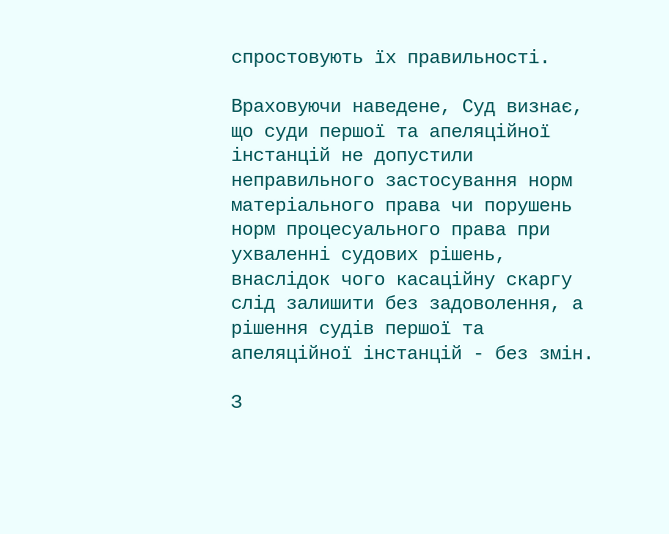спростовують їх правильності.

Враховуючи наведене, Суд визнає, що суди першої та апеляційної інстанцій не допустили неправильного застосування норм матеріального права чи порушень норм процесуального права при ухваленні судових рішень, внаслідок чого касаційну скаргу слід залишити без задоволення, а рішення судів першої та апеляційної інстанцій - без змін.

З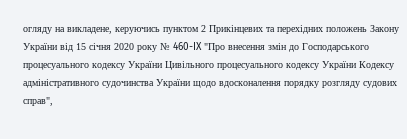огляду на викладене, керуючись пунктом 2 Прикінцевих та перехідних положень Закону України від 15 січня 2020 року № 460-IX "Про внесення змін до Господарського процесуального кодексу України Цивільного процесуального кодексу України Кодексу адміністративного судочинства України щодо вдосконалення порядку розгляду судових справ",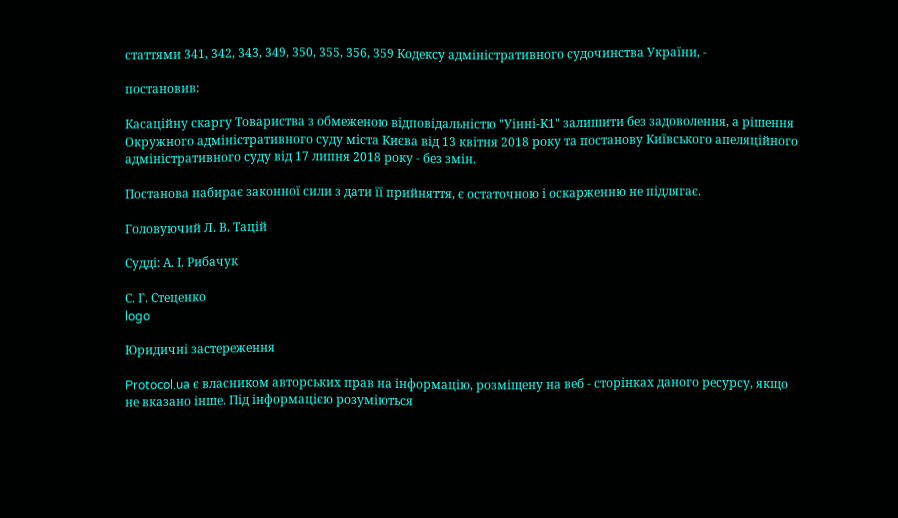статтями 341, 342, 343, 349, 350, 355, 356, 359 Кодексу адміністративного судочинства України, -

постановив:

Касаційну скаргу Товариства з обмеженою відповідальністю "Уінні-К1" залишити без задоволення, а рішення Окружного адміністративного суду міста Києва від 13 квітня 2018 року та постанову Київського апеляційного адміністративного суду від 17 липня 2018 року - без змін.

Постанова набирає законної сили з дати її прийняття, є остаточною і оскарженню не підлягає.

Головуючий Л. В. Тацій

Судді: А. І. Рибачук

С. Г. Стеценко
logo

Юридичні застереження

Protocol.ua є власником авторських прав на інформацію, розміщену на веб - сторінках даного ресурсу, якщо не вказано інше. Під інформацією розуміються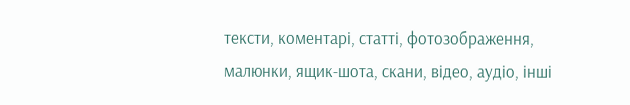тексти, коментарі, статті, фотозображення, малюнки, ящик-шота, скани, відео, аудіо, інші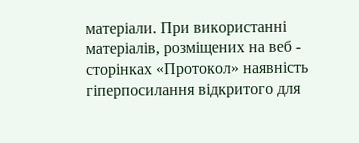матеріали. При використанні матеріалів, розміщених на веб - сторінках «Протокол» наявність гіперпосилання відкритого для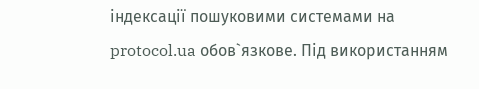індексації пошуковими системами на protocol.ua обов`язкове. Під використанням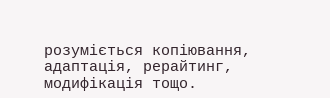розуміється копіювання, адаптація, рерайтинг, модифікація тощо.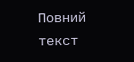Повний текст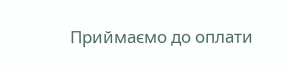Приймаємо до оплати